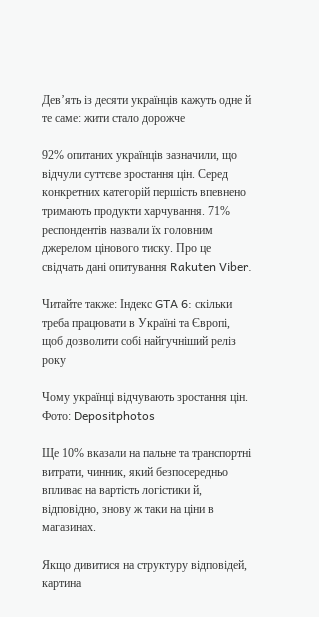Дев’ять із десяти українців кажуть одне й те саме: жити стало дорожче

92% опитаних українців зазначили, що відчули суттєве зростання цін. Серед конкретних категорій першість впевнено тримають продукти харчування. 71% респондентів назвали їх головним джерелом цінового тиску. Про це свідчать дані опитування Rakuten Viber.

Читайте также: Індекс GTA 6: скільки треба працювати в Україні та Європі, щоб дозволити собі найгучніший реліз року

Чому українці відчувають зростання цін.
Фото: Depositphotos

Ще 10% вказали на пальне та транспортні витрати, чинник, який безпосередньо впливає на вартість логістики й, відповідно, знову ж таки на ціни в магазинах.

Якщо дивитися на структуру відповідей, картина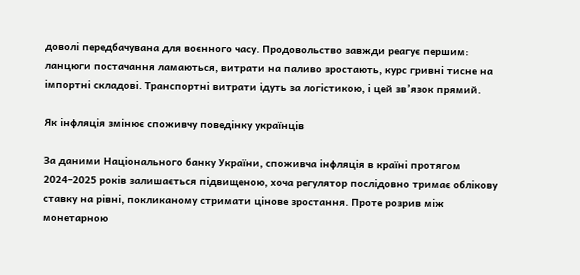доволі передбачувана для воєнного часу. Продовольство завжди реагує першим: ланцюги постачання ламаються, витрати на паливо зростають, курс гривні тисне на імпортні складові. Транспортні витрати ідуть за логістикою, і цей зв’язок прямий.

Як інфляція змінює споживчу поведінку українців

За даними Національного банку України, споживча інфляція в країні протягом 2024–2025 років залишається підвищеною, хоча регулятор послідовно тримає облікову ставку на рівні, покликаному стримати цінове зростання. Проте розрив між монетарною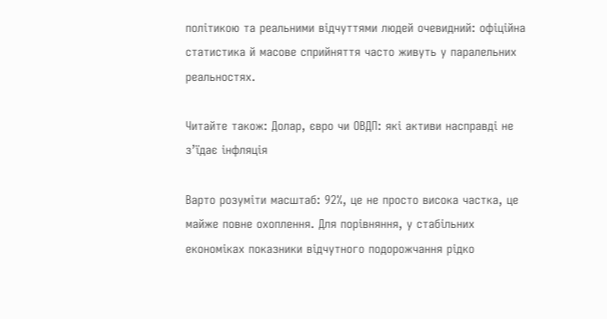політикою та реальними відчуттями людей очевидний: офіційна статистика й масове сприйняття часто живуть у паралельних реальностях.

Читайте також: Долар, євро чи ОВДП: які активи насправді не з’їдає інфляція

Варто розуміти масштаб: 92%, це не просто висока частка, це майже повне охоплення. Для порівняння, у стабільних економіках показники відчутного подорожчання рідко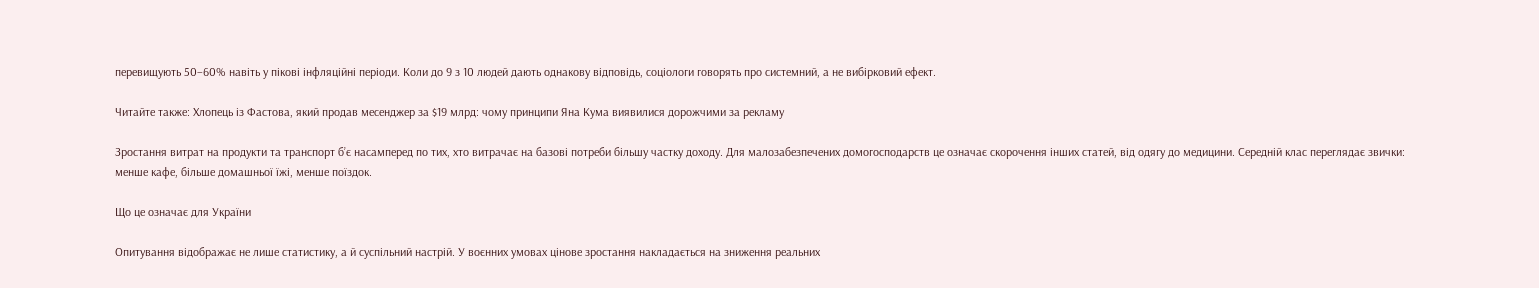перевищують 50–60% навіть у пікові інфляційні періоди. Коли до 9 з 10 людей дають однакову відповідь, соціологи говорять про системний, а не вибірковий ефект.

Читайте также: Хлопець із Фастова, який продав месенджер за $19 млрд: чому принципи Яна Кума виявилися дорожчими за рекламу

Зростання витрат на продукти та транспорт б’є насамперед по тих, хто витрачає на базові потреби більшу частку доходу. Для малозабезпечених домогосподарств це означає скорочення інших статей, від одягу до медицини. Середній клас переглядає звички: менше кафе, більше домашньої їжі, менше поїздок.

Що це означає для України

Опитування відображає не лише статистику, а й суспільний настрій. У воєнних умовах цінове зростання накладається на зниження реальних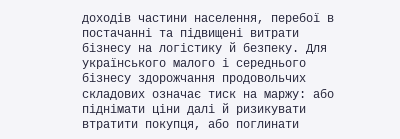доходів частини населення, перебої в постачанні та підвищені витрати бізнесу на логістику й безпеку. Для українського малого і середнього бізнесу здорожчання продовольчих складових означає тиск на маржу: або піднімати ціни далі й ризикувати втратити покупця, або поглинати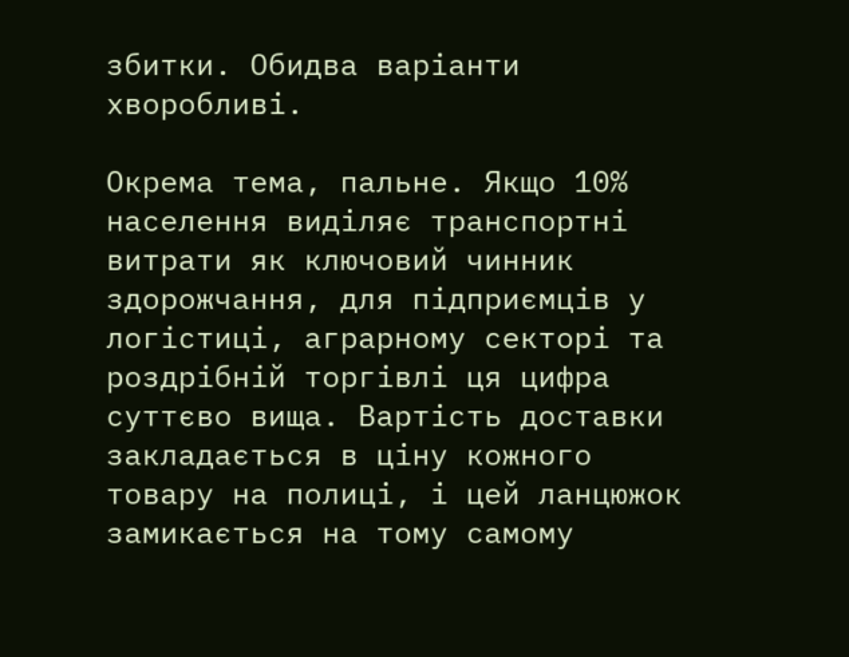збитки. Обидва варіанти хворобливі.

Окрема тема, пальне. Якщо 10% населення виділяє транспортні витрати як ключовий чинник здорожчання, для підприємців у логістиці, аграрному секторі та роздрібній торгівлі ця цифра суттєво вища. Вартість доставки закладається в ціну кожного товару на полиці, і цей ланцюжок замикається на тому самому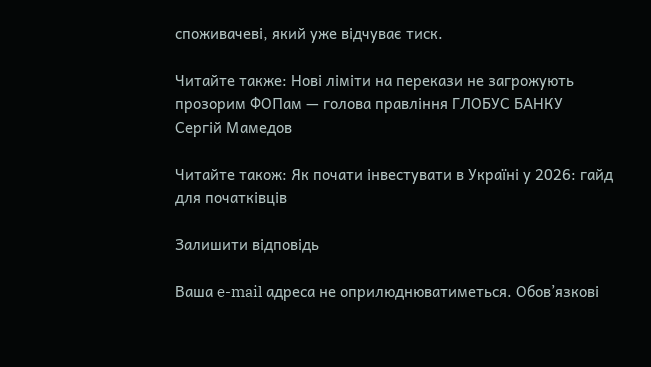споживачеві, який уже відчуває тиск.

Читайте также: Нові ліміти на перекази не загрожують прозорим ФОПам — голова правління ГЛОБУС БАНКУ Сергій Мамедов

Читайте також: Як почати інвестувати в Україні у 2026: гайд для початківців

Залишити відповідь

Ваша e-mail адреса не оприлюднюватиметься. Обов’язкові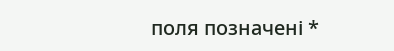поля позначені *